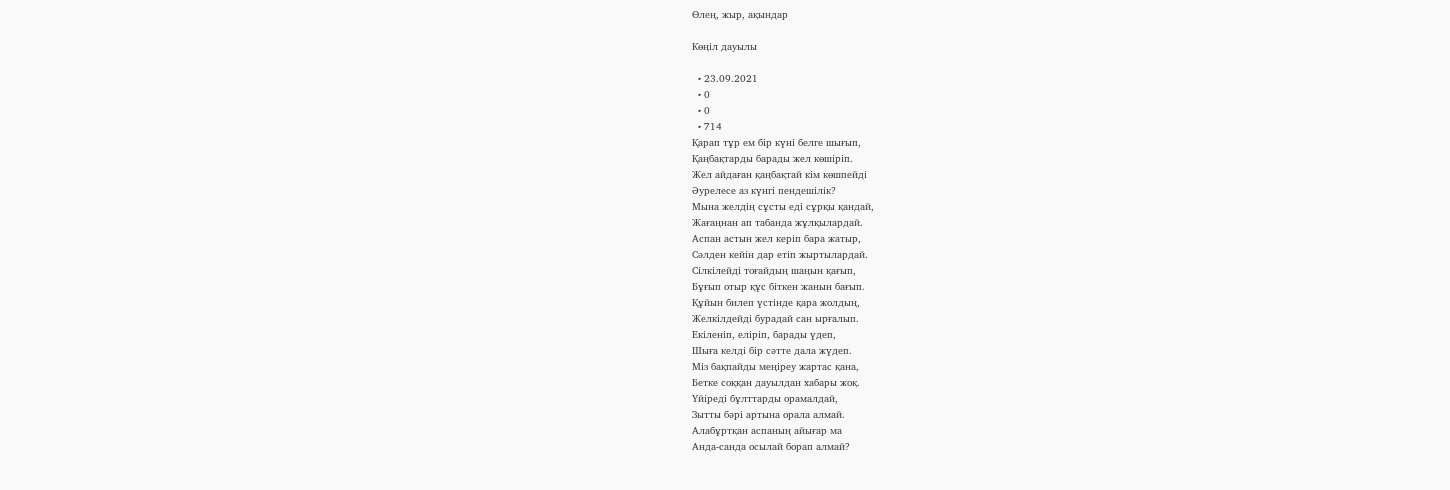Өлең, жыр, ақындар

Көңіл дауылы

  • 23.09.2021
  • 0
  • 0
  • 714
Қарап тұр ем бір күні белге шығып,
Қаңбақтарды барады жел көшіріп.
Жел айдаған қаңбақтай кім көшпейді
Әурелесе аз күнгі пендешілік?
Мына желдің сұсты еді сұрқы қандай,
Жағаңнан ап табанда жұлқылардай.
Аспан астын жел керіп бара жатыр,
Сәлден кейін дар етіп жыртылардай.
Сілкілейді тоғайдың шаңын қағып,
Бұғып отыр құс біткен жанын бағып.
Құйын билеп үстінде қара жолдың,
Желкілдейді бурадай сан ырғалып.
Екіленіп, еліріп, барады үдеп,
Шыға келді бір сәтте дала жүдеп.
Міз бақпайды меңіреу жартас қана,
Бетке соққан дауылдан хабары жоқ.
Үйіреді бұлттарды орамалдай,
Зытты бәрі артына орала алмай.
Алабұртқан аспаның айығар ма
Анда-санда осылай борап алмай?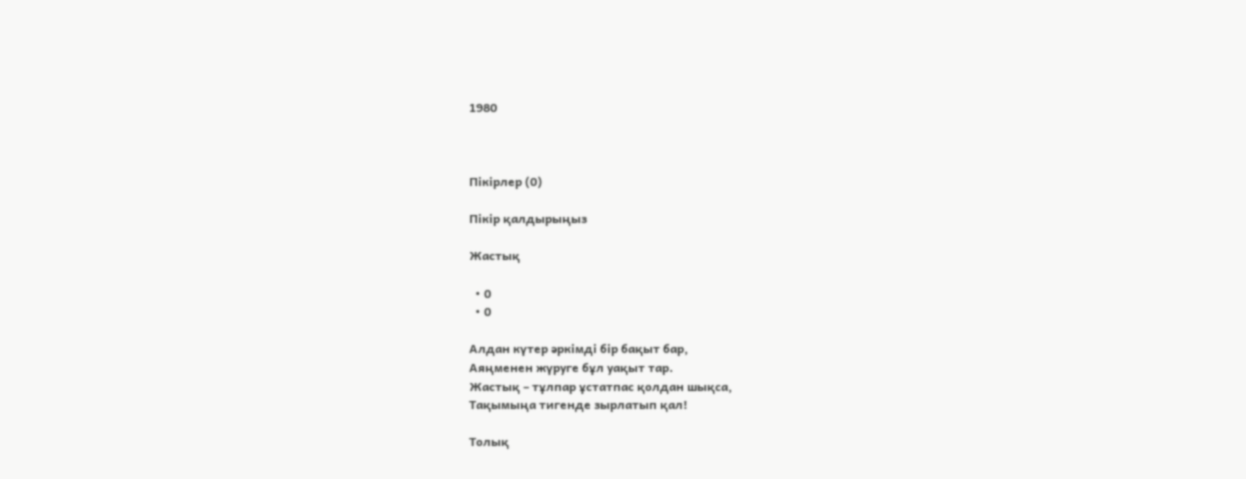1980



Пікірлер (0)

Пікір қалдырыңыз

Жастық

  • 0
  • 0

Алдан күтер әркімді бір бақыт бар,
Аяңменен жүруге бұл уақыт тар.
Жастық – тұлпар ұстатпас қолдан шықса,
Тақымыңа тигенде зырлатып қал!

Толық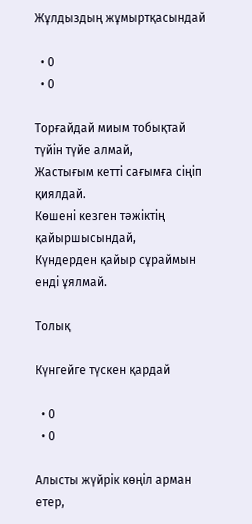Жұлдыздың жұмыртқасындай

  • 0
  • 0

Торғайдай миым тобықтай түйін түйе алмай,
Жастығым кетті сағымға сіңіп қиялдай.
Көшені кезген тәжіктің қайыршысындай,
Күндерден қайыр сұраймын енді ұялмай.

Толық

Күнгейге түскен қардай

  • 0
  • 0

Алысты жүйрік көңіл арман етер,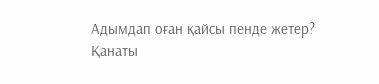Адымдап оған қайсы пенде жетер?
Қанаты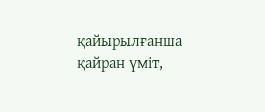қайырылғанша қайран үміт,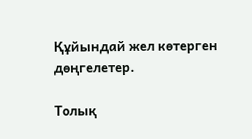Құйындай жел көтерген дөңгелетер.

Толық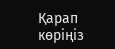Қарап көріңіз